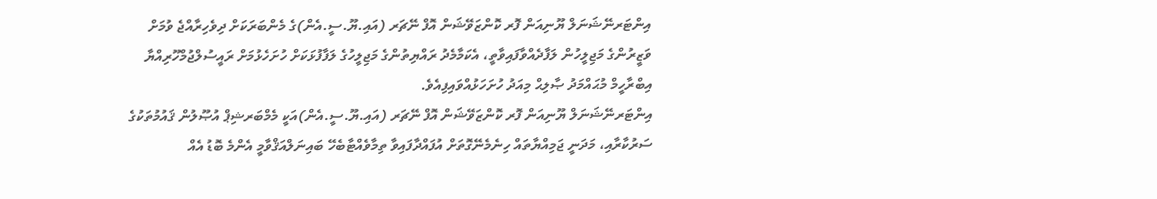އިންޓަރނޭޝަނަލް ޔޫނިއަން ފޮރ ކޮންޒަވޭޝަން އޮފް ނޭޗަރ (އައި.ޔޫ.ސީ.އެން)ގެ މެންބަރަކަށް ދިވެހިރާއްޖެ ވުމަށް ވަޒީރުންގެ މަޖިލީހުން ލަފާދެއްވާފައިވާތީ، އެކަމާމެދު ރައްޔިތުންގެ މަޖިލީހުގެ ލަފާފުޅަކަށް ހުށަހެޅުމަށް ރައީސުލްޖުމްހޫރިއްޔާ އިބްރާހީމް މުޙައްމަދު ޞާލިޙް މިއަދު ހުށަހަޅުއްވައިފިއެވެ.
އިންޓަރނޭޝަނަލް ޔޫނިއަން ފޮރ ކޮންޒަވޭޝަން އޮފް ނޭޗަރ (އައި.ޔޫ.ސީ.އެން)އަކީ މެމްބަރޝިޕް އުޞޫލުން ޤައުމުތަކުގެ ސަރުކާރާއި، މަދަނީ ޖަމިއްޔާތައް ހިނެމެނޭގޮތަށް އުފައްދާފައިވާ ތިމާވެއްޓާބެހޭ ބައިނަލްއަޤްވާމީ އެންމެ ބޮޑު އެއް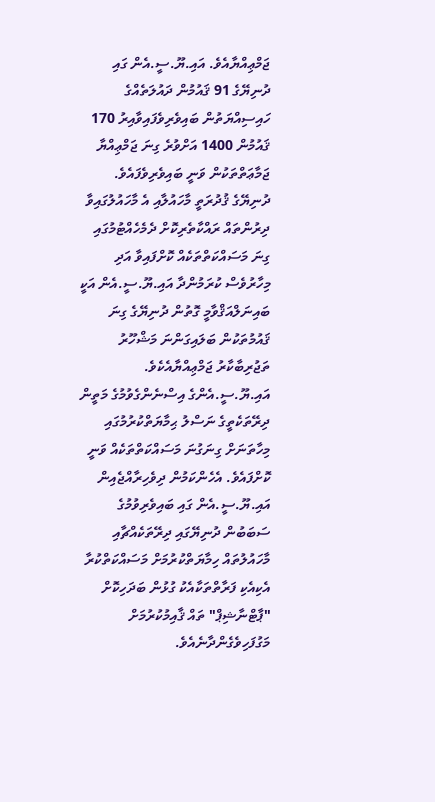ޖަމްޢިއްޔާއެވެ. އައި.ޔޫ.ސީ.އެން ގައި ދުނިޔޭގެ 91 ޤައުމުން ދައުލަތެއްގެ ހައިސިއްޔަތުން ބައިވެރިވެފައިވާއިރު 170 ޤައުމުން 1400 އަށްވުރެ ގިނަ ޖަމްޢިއްޔާ ޖަމާޢަތްތަކުން ވަނީ ބައިވެރިވެފައެވެ.
ދުނިޔޭގެ ޤުދުރަތީ މާހައުލާއި އެ މާހައުލުގައިވާ ދިރުންތައް ރައްކާތެރިކޮށް ދެމެހެއްޓުމުގައި ގިނަ މަސައްކަތްތަކެއް ކޮށްފައިވާ އަދި މިހާރުވެސް ކުރަމުންދާ އައި.ޔޫ.ސީ.އެން އަކީ ބައިނަލްއަޤްވާމީ ގޮތުން ދުނިޔޭގެ ގިނަ ޤައުމުތަކުން ބަލައިގަންނަ މަޝްހޫރު ތަޖުރިބާކާރު ޖަމްޢިއްޔާއެކެވެ.
އައި.ޔޫ.ސީ.އެންގެ އިސްނެންގެވުމުގެ މަތީން ދިރޭތަކެތީގެ ނަސްލު ޙިމާޔަތްކުރުމުގައި މިހާތަނަށް ގިނަގުނަ މަސައްކަތްތަކެއް ވަނީ ކޮށްފައެވެ. އެހެންކަމުން ދިވެހިރާއްޖެއިން އައި.ޔޫ.ސީ.އެން ގައި ބައިވެރިވުމުގެ ސަބަބުން ދުނިޔޭގައި ދިރޭތަކެއްޗާއި މާހައުލުތައް ހިމާޔަތްކުރުމަށް މަސައްކަތްކުރާ އެކިއެކި ފަރާތްތަކާއެކު ގުޅުން ބަދަހިކޮށް "ޕާޓްނާޝިޕް" ތައް ޤާއިމުކުރުމަށް މަގުފަހިވެގެންދާނެއެވެ.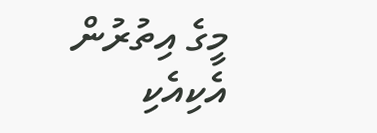މީގެ އިތުރުން އެކިއެކި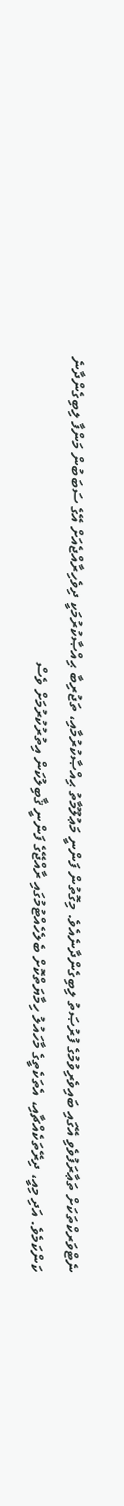ނެޓްވަރކްތަކަށް ތަޢާރަފުވެވި އޭގައި ބައިވެރިވުމުގެ ފުރުޞަތު ލިބިގެންދާނެއެވެ. މިގޮތުން ފަންނީ މަޢުލޫމާތު ޙިއްޞާކުރުމާއި، ތަޖުރިބާ ޙިއްޞާކުރުމަކީ ދިވެހިރާއްޖެއަށް އޭގެ ސަބަބުން މަންފާ ލިބިގެންދާނެ ކަންކަމެވެ. އަދި މިއީ، ދިރޭތަކެއްޗާއި، އެތަކެތީގެ މާހައުލު ހިމާޔަތްކޮށް ބެލެހެއްޓުމުގައި ރާއްޖޭގެ ފަންނީ ޤާބިލުކަން އިތުރުކުރުމަށް ވެސް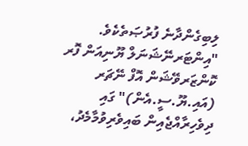ލިބިގެންދާނެ ފުރުޞަތެކެވެ.
"އިންޓަރނޭޝަނަލް ޔޫނިއަން ފޮރ ކޮންޒަރވޭޝަން އޮފް ނޭޗަރ (އައި.ޔޫ.ސީ.އެން)" ގައި ދިވެހިރާއްޖެއިން ބައިވެރިވުމާމެދު،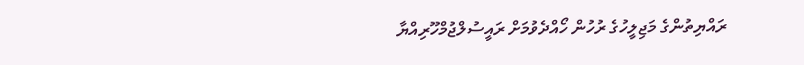ރައްޔިތުންގެ މަޖިލީހުގެ ރުހުން ހޯއްދެވުމަށް ރައީސުލްޖުމްހޫރިއްޔާ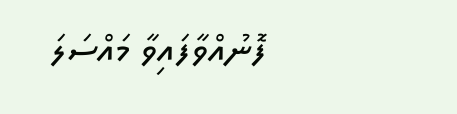ފޮނުއްވާފައިވާ މައްސަލަ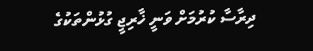ދިރާސާ ކުރުމަށް ވަނީ ޚާރިޖީ ގުޅުންތަކުގެ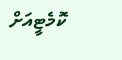ކޮމެޓީއަށް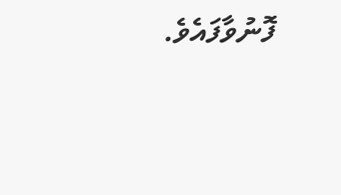ފޮނުވާފައެވެ.